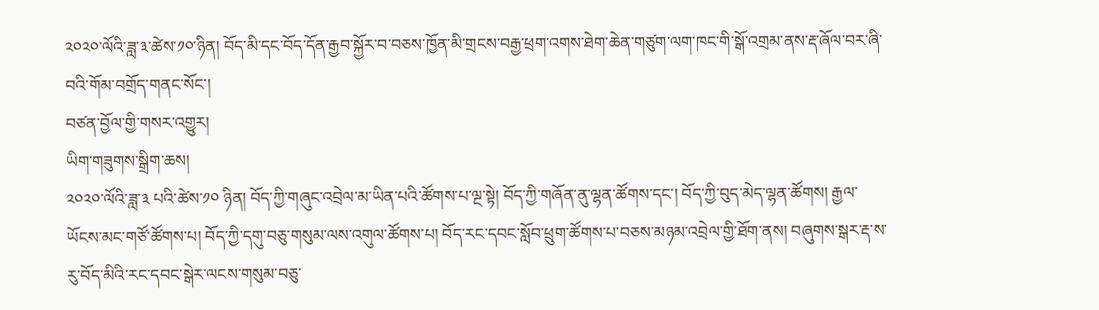༢༠༢༠་ལོའི་ཟླ་༣་ཚེས་༡༠་ཉིན། བོད་མི་དང་བོད་དོན་རྒྱབ་སྐྱོར་བ་བཅས་ཁྱོན་མི་གྲངས་བརྒྱ་ཕྲག་འགས་ཐེག་ཆེན་གཙུག་ལག་ཁང་གི་སྒོ་འགྲམ་ནས་རྡ་ཞོལ་བར་ཞི་བའི་གོམ་བགྲོད་གནང་སོང་།
བཙན་བྱོལ་གྱི་གསར་འགྱུར།
ཡིག་གཟུགས་སྒྲིག་ཆས།
༢༠༢༠་ལོའི་ཟླ་༣ པའི་ཚེས་༡༠ ཉིན། བོད་ཀྱི་གཞུང་འབྲེལ་མ་ཡིན་པའི་ཚོགས་པ་ལྔ་སྟེ། བོད་ཀྱི་གཞོན་ནུ་ལྷན་ཚོགས་དང་། བོད་ཀྱི་བུད་མེད་ལྷན་ཚོགས། རྒྱལ་ཡོངས་མང་གཙོ་ཚོགས་པ། བོད་ཀྱི་དགུ་བཅུ་གསུམ་ལས་འགུལ་ཚོགས་པ། བོད་རང་དབང་སློབ་ཕྲུག་ཚོགས་པ་བཅས་མཉམ་འབྲེལ་གྱི་ཐོག་ནས། བཞུགས་སྒར་རྡ་ས་རུ་བོད་མིའི་རང་དབང་སྒེར་ལངས་གསུམ་བཅུ་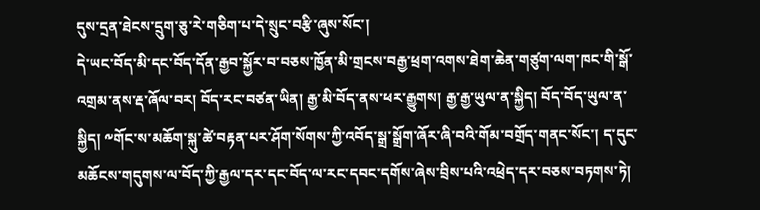དུས་དྲན་ཐེངས་དྲུག་ཅུ་རེ་གཅིག་པ་དེ་སྲུང་བརྩི་ཞུས་སོང་།
དེ་ཡང་བོད་མི་དང་བོད་དོན་རྒྱབ་སྐྱོར་བ་བཅས་ཁྱོན་མི་གྲངས་བརྒྱ་ཕྲག་འགས་ཐེག་ཆེན་གཙུག་ལག་ཁང་གི་སྒོ་འགྲམ་ནས་རྡ་ཞོལ་བར། བོད་རང་བཙན་ཡིན། རྒྱ་མི་བོད་ནས་ཕར་རྒྱུགས། རྒྱ་རྒྱ་ཡུལ་ན་སྐྱིད། བོད་བོད་ཡུལ་ན་སྐྱིད། ༸གོང་ས་མཆོག་སྐུ་ཚེ་བརྟན་པར་ཤོག་སོགས་ཀྱི་འབོད་སྒྲ་སྒྲོག་ཞོར་ཞི་བའི་གོམ་བགྲོད་གནང་སོང་། ད་དུང་མཆོངས་གདུགས་ལ་བོད་ཀྱི་རྒྱལ་དར་དང་བོད་ལ་རང་དབང་དགོས་ཞེས་བྲིས་པའི་འཕྲེད་དར་བཅས་བཏགས་ཏེ།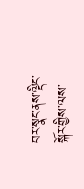བར་སྣང་ནས་ལྡིང་སྐོར་གྱིས་ལས་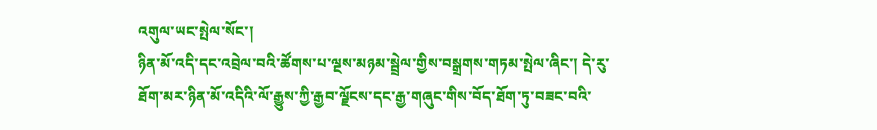འགུལ་ཡང་སྤེལ་སོང་།
ཉིན་མོ་འདི་དང་འབྲེལ་བའི་ཚོགས་པ་ལྔས་མཉམ་སྦྲེལ་གྱིས་བསྒྲགས་གཏམ་སྤེལ་ཞིང་། དེ་རུ་ཐོག་མར་ཉིན་མོ་འདིའི་ལོ་རྒྱུས་ཀྱི་རྒྱབ་ལྗོངས་དང་རྒྱ་གཞུང་གིས་བོད་ཐོག་ཏུ་བཟང་བའི་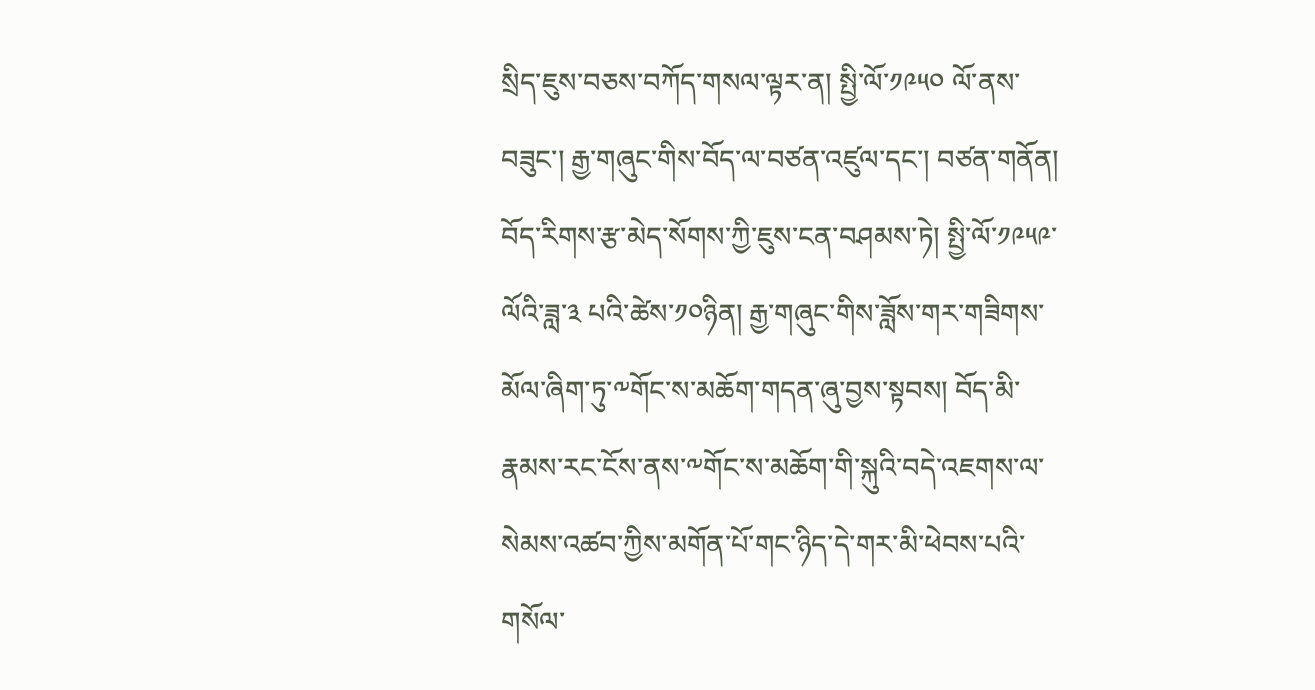སྲིད་ཇུས་བཅས་བཀོད་གསལ་ལྟར་ན། སྤྱི་ལོ་༡༩༥༠ ལོ་ནས་བཟུང་། རྒྱ་གཞུང་གིས་བོད་ལ་བཙན་འཛུལ་དང་། བཙན་གནོན། བོད་རིགས་རྩ་མེད་སོགས་ཀྱི་ཇུས་ངན་བཤམས་ཏེ། སྤྱི་ལོ་༡༩༥༩་ལོའི་ཟླ་༣ པའི་ཚེས་༡༠ཉིན། རྒྱ་གཞུང་གིས་ཟློས་གར་གཟིགས་མོལ་ཞིག་ཏུ་༸གོང་ས་མཆོག་གདན་ཞུ་བྱས་སྟབས། བོད་མི་རྣམས་རང་ངོས་ནས་༸གོང་ས་མཆོག་གི་སྐུའི་བདེ་འཇགས་ལ་སེམས་འཚབ་ཀྱིས་མགོན་པོ་གང་ཉིད་དེ་གར་མི་ཕེབས་པའི་གསོལ་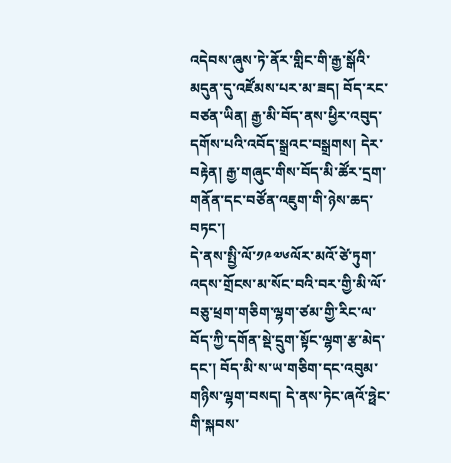འདེབས་ཞུས་ཏེ་ནོར་གླིང་གི་རྒྱ་སྒོའི་མདུན་དུ་འཛོམས་པར་མ་ཟད། བོད་རང་བཙན་ཡིན། རྒྱ་མི་བོད་ནས་ཕྱིར་འབུད་དགོས་པའི་འབོད་སྒྲའང་བསྒྲགས། དེར་བརྟེན། རྒྱ་གཞུང་གིས་བོད་མི་ཚོར་དྲག་གནོན་དང་བཙོན་འཇུག་གི་ཉེས་ཆད་བཏང་།
དེ་ནས་སྤྱི་ལོ་༡༩༧༦ལོར་མའོ་ཙེ་ཏུག་འདས་གྲོངས་མ་སོང་བའི་བར་གྱི་མི་ལོ་བཅུ་ཕྲག་གཅིག་ལྷག་ཙམ་གྱི་རིང་ལ་བོད་ཀྱི་དགོན་སྡེ་དྲུག་སྟོང་ལྷག་རྩ་མེད་དང་། བོད་མི་ས་ཡ་གཅིག་དང་འབུམ་གཉིས་ལྷག་བསད། དེ་ནས་ཏེང་ཞའོ་ཧྥེང་གི་སྐབས་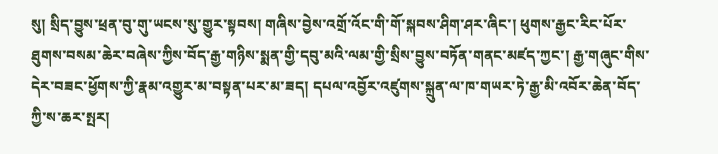སུ། སྲིད་བྱུས་ཕྲན་བུ་གུ་ཡངས་སུ་གྱུར་སྟབས། གཞིས་བྱེས་འགྲོ་འོང་གི་གོ་སྐབས་ཤིག་ཤར་ཞིང་། ཕུགས་རྒྱང་རིང་པོར་ཐུགས་བསམ་ཆེར་བཞེས་ཀྱིས་བོད་རྒྱ་གཉིས་སྨན་གྱི་དབུ་མའི་ལམ་གྱི་སྲིས་བྱུས་བཏོན་གནང་མཛད་ཀྱང་། རྒྱ་གཞུང་གིས་དེར་བཟང་ཕྱོགས་ཀྱི་རྣམ་འགྱུར་མ་བསྟན་པར་མ་ཟད། དཔལ་འབྱོར་འཛུགས་སྐྲུན་ལ་ཁ་གཡར་ཏེ་རྒྱ་མི་འབོར་ཆེན་བོད་ཀྱི་ས་ཆར་སྤར།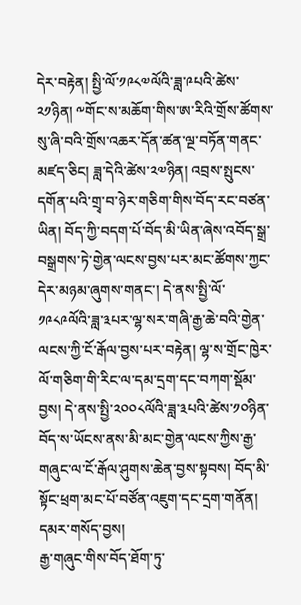དེར་བརྟེན། སྤྱི་ལོ་༡༩༨༧ལོའི་ཟླ་༩པའི་ཚེས་༢༡ཉིན། ༸གོང་ས་མཆོག་གིས་ཨ་རིའི་གྲོས་ཚོགས་སུ་ཞི་བའི་གྲོས་འཆར་དོན་ཚན་ལྔ་བཏོན་གནང་མཛད་ཅིང། ཟླ་དེའི་ཚེས་༢༧ཉིན། འབྲས་སྤུངས་དགོན་པའི་གྲྭ་བ་ཉེར་གཅིག་གིས་བོད་རང་བཙན་ཡིན། བོད་ཀྱི་བདག་པོ་བོད་མི་ཡིན་ཞེས་འབོད་སྒྲ་བསྒྲགས་ཏེ་གྱེན་ལངས་བྱས་པར་མང་ཚོགས་ཀྱང་དེར་མཉམ་ཞུགས་གནང་། དེ་ནས་སྤྱི་ལོ་༡༩༨༩ལོའི་ཟླ་༣པར་ལྷ་སར་གཞི་རྒྱ་ཆེ་བའི་གྱེན་ལངས་ཀྱི་ངོ་རྒོལ་བྱས་པར་བརྟེན། ལྷ་ས་གྲོང་ཁྱེར་ལོ་གཅིག་གི་རིང་ལ་དམ་དྲག་དང་བཀག་སྡོམ་བྱས། དེ་ནས་སྤྱི་༢༠༠༨ལོའི་ཟླ་༣པའི་ཚེས་༡༠ཉིན་བོད་ས་ཡོངས་ནས་མི་མང་གྱེན་ལངས་ཀྱིས་རྒྱ་གཞུང་ལ་ངོ་རྒོལ་ཤུགས་ཆེན་བྱས་སྟབས། བོད་མི་སྟོང་ཕྲག་མང་པོ་བཙོན་འཇུག་དང་དྲག་གནོན། དམར་གསོད་བྱས།
རྒྱ་གཞུང་གིས་བོད་ཐོག་ཏུ་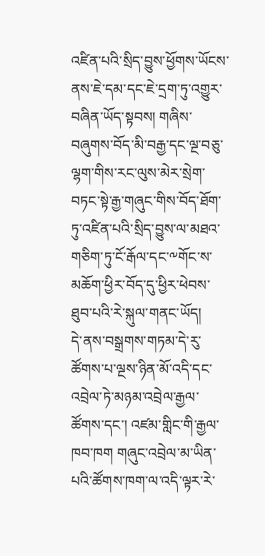འཛིན་པའི་སྲིད་བྱུས་ཕྱོགས་ཡོངས་ནས་ཇེ་དམ་དང་ཇེ་དྲག་ཏུ་འགྱུར་བཞིན་ཡོད་སྟབས། གཞིས་བཞུགས་བོད་མི་བརྒྱ་དང་ལྔ་བཅུ་ལྷག་གིས་རང་ལུས་མེར་སྲེག་བཏང་སྟེ་རྒྱ་གཞུང་གིས་བོད་ཐོག་ཏུ་འཛིན་པའི་སྲིད་བྱུས་ལ་མཐའ་གཅིག་ཏུ་ངོ་རྒོལ་དང་༸གོང་ས་མཆོག་ཕྱིར་བོད་དུ་ཕྱིར་ཕེབས་ཐུབ་པའི་རེ་སྐུལ་གནང་ཡོད།
དེ་ནས་བསྒྲགས་གཏམ་དེ་རུ་ཚོགས་པ་ལྔས་ཉིན་མོ་འདི་དང་འབྲེལ་ཏེ་མཉམ་འབྲེལ་རྒྱལ་ཚོགས་དང་། འཛམ་གླིང་གི་རྒྱལ་ཁབ་ཁག གཞུང་འབྲེལ་མ་ཡིན་པའི་ཚོགས་ཁག་ལ་འདི་ལྟར་རེ་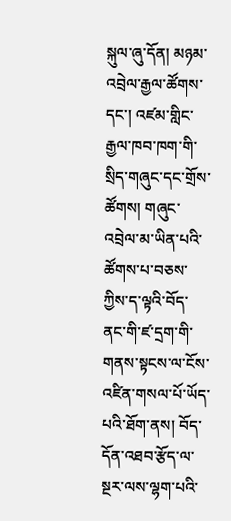སྐུལ་ཞུ་དོན། མཉམ་འབྲེལ་རྒྱལ་ཚོགས་དང་། འཛམ་གླིང་རྒྱལ་ཁབ་ཁག་གི་སྲིད་གཞུང་དང་གྲོས་ཚོགས། གཞུང་འབྲེལ་མ་ཡིན་པའི་ཚོགས་པ་བཅས་ཀྱིས་ད་ལྟའི་བོད་ནང་གི་ཛ་དྲག་གི་གནས་སྟངས་ལ་ངོས་འཛིན་གསལ་པོ་ཡོད་པའི་ཐོག་ནས། བོད་དོན་འཐབ་རྩོད་ལ་སྔར་ལས་ལྷག་པའི་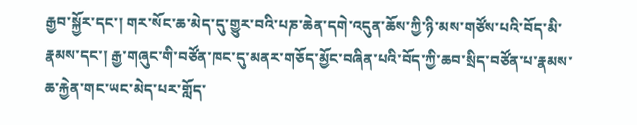རྒྱབ་སྐྱོར་དང་། གར་སོང་ཆ་མེད་དུ་གྱུར་བའི་པཎ་ཆེན་དགེ་འདུན་ཆོས་ཀྱི་ཉི་མས་གཙོས་པའི་བོད་མི་རྣམས་དང་། རྒྱ་གཞུང་གི་བཙོན་ཁང་དུ་མནར་གཅོད་མྱོང་བཞིན་པའི་བོད་ཀྱི་ཆབ་སྲིད་བཙོན་པ་རྣམས་ཆ་རྐྱེན་གང་ཡང་མེད་པར་གློད་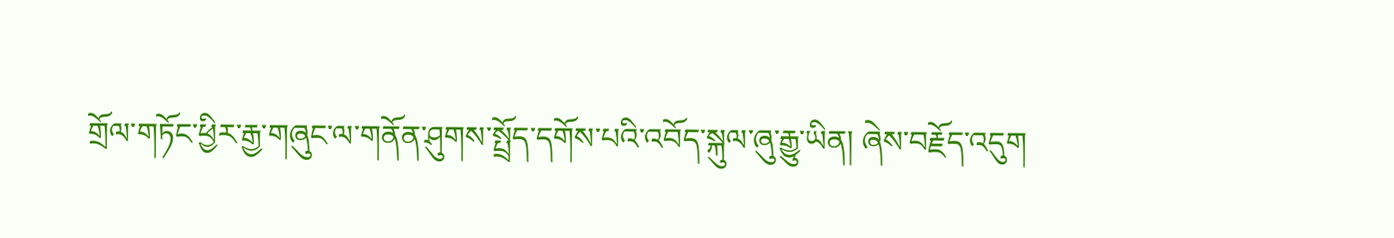གྲོལ་གཏོང་ཕྱིར་རྒྱ་གཞུང་ལ་གནོན་ཤུགས་སྤྲོད་དགོས་པའི་འབོད་སྐུལ་ཞུ་རྒྱུ་ཡིན། ཞེས་བརྗོད་འདུག